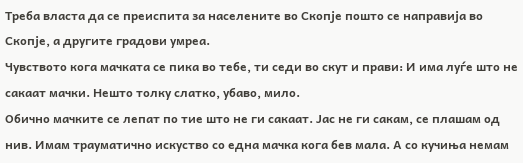Треба власта да се преиспита за населените во Скопје пошто се направија во Скопје, а другите градови умреа.
Чувството кога мачката се пика во тебе, ти седи во скут и прави: И има луѓе што не сакаат мачки. Нешто толку слатко, убаво, мило.
Обично мачките се лепат по тие што не ги сакаат. Јас не ги сакам, се плашам од нив. Имам трауматично искуство со една мачка кога бев мала. А со кучиња немам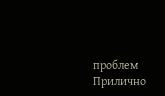проблем
Прилично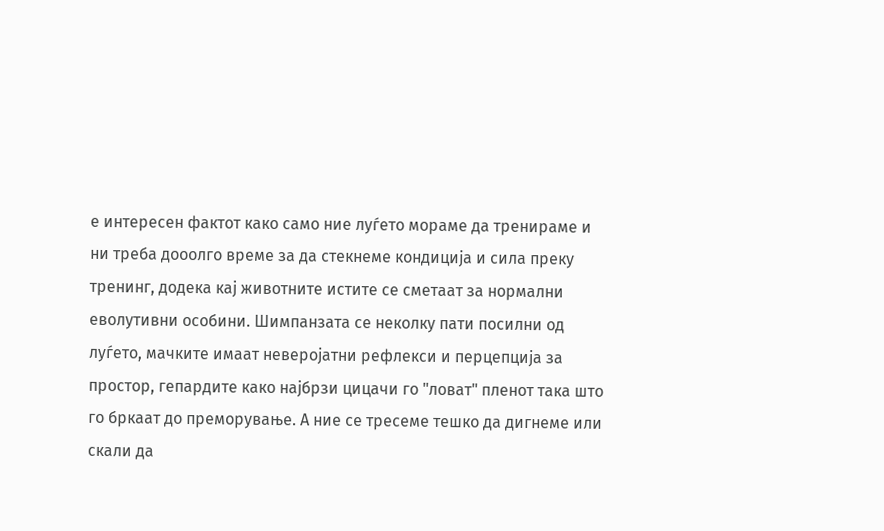е интересен фактот како само ние луѓето мораме да тренираме и ни треба дооолго време за да стекнеме кондиција и сила преку тренинг, додека кај животните истите се сметаат за нормални еволутивни особини. Шимпанзата се неколку пати посилни од луѓето, мачките имаат неверојатни рефлекси и перцепција за простор, гепардите како најбрзи цицачи го "ловат" пленот така што го бркаат до преморување. А ние се тресеме тешко да дигнеме или скали да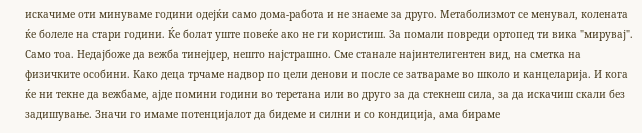искачиме оти минуваме години одејќи само дома-работа и не знаеме за друго. Метаболизмот се менувал, колената ќе болеле на стари години. Ќе болат уште повеќе ако не ги користиш. За помали повреди ортопед ти вика "мирувај". Само тоа. Недајбоже да вежба тинејџер, нешто најстрашно. Сме станале најинтелигентен вид, на сметка на физичките особини. Како деца трчаме надвор по цели денови и после се затвараме во школо и канцеларија. И кога ќе ни текне да вежбаме, ајде помини години во теретана или во друго за да стекнеш сила, за да искачиш скали без задишување. Значи го имаме потенцијалот да бидеме и силни и со кондиција, ама бираме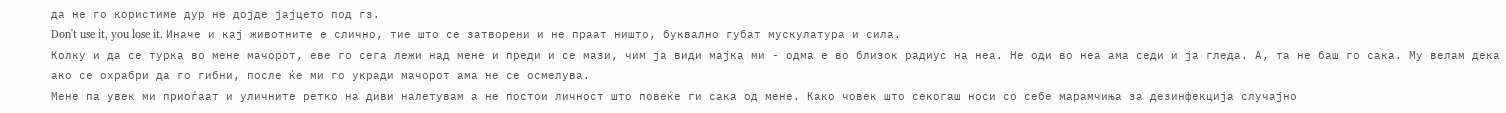да не го користиме дур не дојде јајцето под гз.
Don't use it, you lose it. Иначе и кај животните е слично, тие што се затворени и не праат ништо, буквално губат мускулатура и сила.
Колку и да се турка во мене мачорот, еве го сега лежи над мене и преди и се мази, чим ја види мајка ми - одма е во близок радиус на неа. Не оди во неа ама седи и ја гледа. А, та не баш го сака. Му велам дека ако се охрабри да го гибни, после ќе ми го укради мачорот ама не се осмелува.
Мене па увек ми приоѓаат и уличните ретко на диви налетувам а не постои личност што повеќе ги сака од мене. Како човек што секогаш носи со себе марамчиња за дезинфекција случајно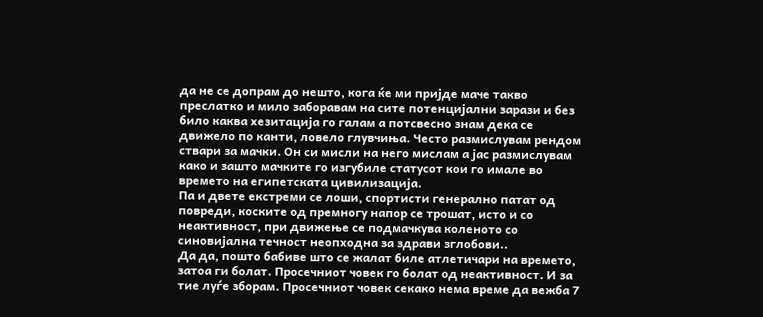да не се допрам до нешто, кога ќе ми пријде маче такво преслатко и мило заборавам на сите потенцијални зарази и без било каква хезитација го галам а потсвесно знам дека се движело по канти, ловело глувчиња. Често размислувам рендом ствари за мачки. Он си мисли на него мислам а јас размислувам како и зашто мачките го изгубиле статусот кои го имале во времето на египетската цивилизација.
Па и двете екстреми се лоши, спортисти генерално патат од повреди, коските од премногу напор се трошат, исто и со неактивност, при движење се подмачкува коленото со синовијална течност неопходна за здрави зглобови..
Да да, пошто бабиве што се жалат биле атлетичари на времето, затоа ги болат. Просечниот човек го болат од неактивност. И за тие луѓе зборам. Просечниот човек секако нема време да вежба 7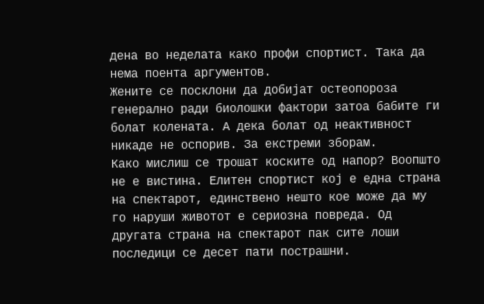дена во неделата како профи спортист. Така да нема поента аргументов.
Жените се посклони да добијат остеопороза генерално ради биолошки фактори затоа бабите ги болат колената. А дека болат од неактивност никаде не оспорив. За екстреми зборам.
Како мислиш се трошат коските од напор? Воопшто не е вистина. Елитен спортист кој е една страна на спектарот, единствено нешто кое може да му го наруши животот е сериозна повреда. Од другата страна на спектарот пак сите лоши последици се десет пати пострашни.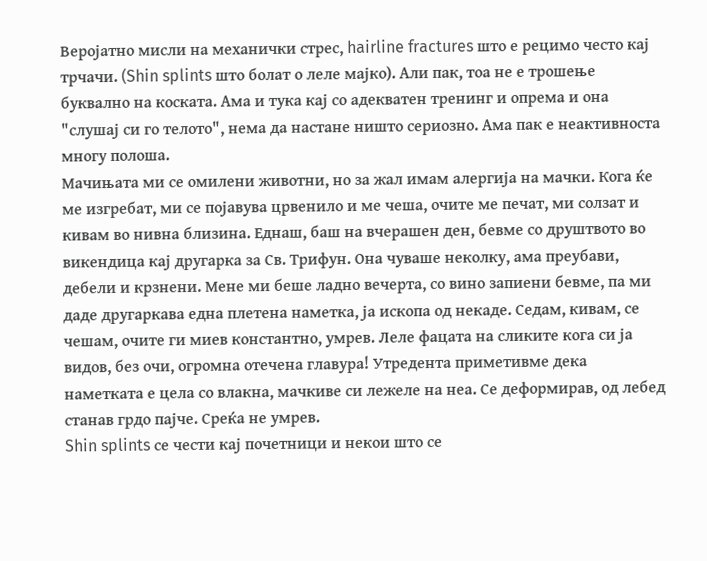Веројатно мисли на механички стрес, hairline fractures што е рецимо често кај трчачи. (Shin splints што болат о леле мајко). Али пак, тоа не е трошење буквално на коската. Ама и тука кај со адекватен тренинг и опрема и она "слушај си го телото", нема да настане ништо сериозно. Ама пак е неактивноста многу полоша.
Мачињата ми се омилени животни, но за жал имам алергија на мачки. Кога ќе ме изгребат, ми се појавува црвенило и ме чеша, очите ме печат, ми солзат и кивам во нивна близина. Еднаш, баш на вчерашен ден, бевме со друштвото во викендица кај другарка за Св. Трифун. Она чуваше неколку, ама преубави, дебели и крзнени. Мене ми беше ладно вечерта, со вино запиени бевме, па ми даде другаркава една плетена наметка, ја ископа од некаде. Седам, кивам, се чешам, очите ги миев константно, умрев. Леле фацата на сликите кога си ја видов, без очи, огромна отечена главура! Утредента приметивме дека наметката е цела со влакна, мачкиве си лежеле на неа. Се деформирав, од лебед станав грдо пајче. Среќа не умрев.
Shin splints се чести кај почетници и некои што се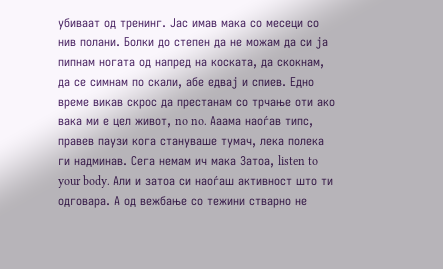убиваат од тренинг. Јас имав мака со месеци со нив полани. Болки до степен да не можам да си ја пипнам ногата од напред на коската, да скокнам, да се симнам по скали, абе едвај и спиев. Едно време викав скрос да престанам со трчање оти ако вака ми е цел живот, no no. Ааама наоѓав типс, правев паузи кога стануваше тумач, лека полека ги надминав. Сега немам ич мака Затоа, listen to your body. Али и затоа си наоѓаш активност што ти одговара. А од вежбање со тежини стварно не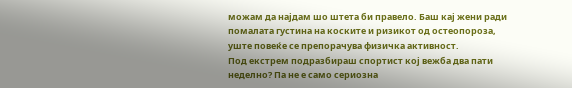можам да најдам шо штета би правело. Баш кај жени ради помалата густина на коските и ризикот од остеопороза, уште повеќе се препорачува физичка активност.
Под екстрем подразбираш спортист кој вежба два пати неделно? Па не е само сериозна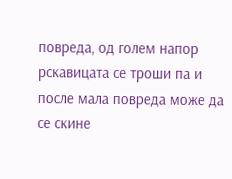повреда, од голем напор рскавицата се троши па и после мала повреда може да се скине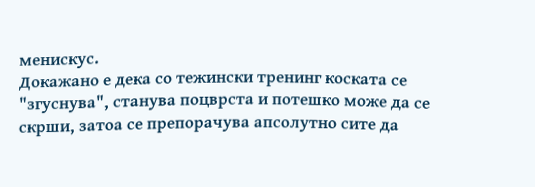менискус.
Докажано е дека со тежински тренинг коската се "згуснува", станува поцврста и потешко може да се скрши, затоа се препорачува апсолутно сите да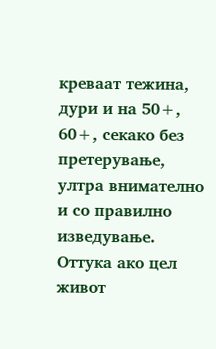креваат тежина, дури и на 50+, 60+, секако без претерување, ултра внимателно и со правилно изведување. Оттука ако цел живот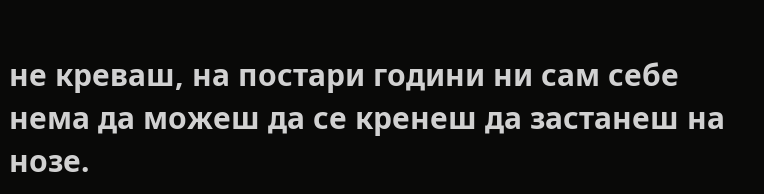не креваш, на постари години ни сам себе нема да можеш да се кренеш да застанеш на нозе.